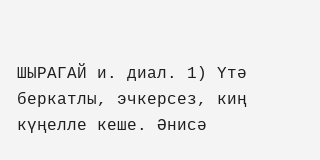ШЫРАГАЙ и. диал. 1) Үтә беркатлы, эчкерсез, киң күңелле кеше. Әнисә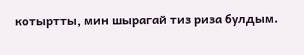котыртты, мин шырагай тиз риза булдым.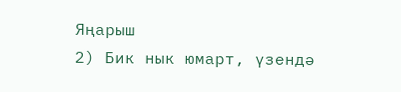Яңарыш
2) Бик нык юмарт, үзендә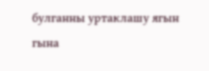булганны уртаклашу ягын гына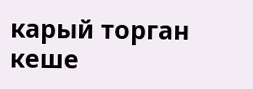карый торган кеше